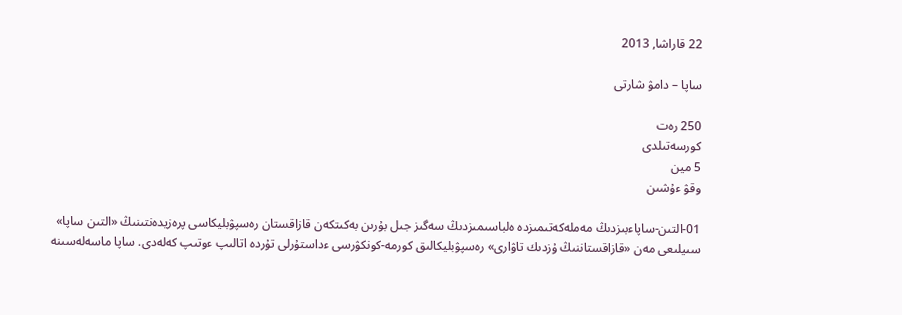22 قاراشا, 2013

ساپا – دامۋ شارتى

250 رەت
كورسەتىلدى
5 مين
وقۋ ءۇشىن

01-التىن-ساپاءبىزدىڭ مەملەكەتىمىزدە ەلباسىمىزدىڭ سەگىز جىل بۇرىن بەكىتكەن قازاقستان رەسپۋبليكاسى پرەزيدەنتىنىڭ «التىن ساپا» سىيلىعى مەن «قازاقستاننىڭ ۇزدىك تاۋارى» رەسپۋبليكالىق كورمە-كونكۋرسى ءداستۇرلى تۇردە اتالىپ ءوتىپ كەلەدى. ساپا ماسەلەسىنە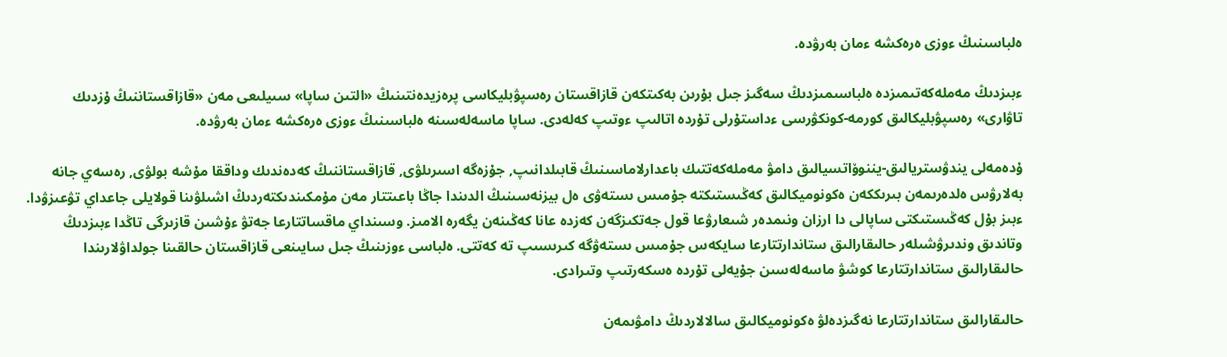ەلباسىنىڭ ءوزى ەرەكشە ءمان بەرۋدە.

ءبىزدىڭ مەملەكەتىمىزدە ەلباسىمىزدىڭ سەگىز جىل بۇرىن بەكىتكەن قازاقستان رەسپۋبليكاسى پرەزيدەنتىنىڭ «التىن ساپا» سىيلىعى مەن «قازاقستاننىڭ ۇزدىك تاۋارى» رەسپۋبليكالىق كورمە-كونكۋرسى ءداستۇرلى تۇردە اتالىپ ءوتىپ كەلەدى. ساپا ماسەلەسىنە ەلباسىنىڭ ءوزى ەرەكشە ءمان بەرۋدە.

ۇدەمەلى يندۋستريالىق-يننوۆاتسيالىق دامۋ مەملەكەتتىك باعدارلاماسىنىڭ قابىلدانىپ, جۇزەگە اسىرىلۋى, قازاقستاننىڭ كەدەندىك وداققا مۇشە بولۋى, رەسەي جانە بەلارۋس ەلدەرىمەن بىرىككەن ەكونوميكالىق كەڭىستىكتە جۇمىس ىستەۋى ەل بيزنەسىنىڭ الدىندا جاڭا باعىتتار مەن مۇمكىندىكتەردىڭ اشىلۋىنا قولايلى جاعداي تۋعىزۋدا. ءبىز بۇل كەڭىستىكتى ساپالى دا ارزان ونىمدەر شىعارۋعا قول جەتكىزگەن كەزدە عانا كەڭىنەن يگەرە الامىز. وسىنداي ماقساتتارعا جەتۋ ءۇشىن قازىرگى تاڭدا ءبىزدىڭ وتاندىق وندىرۋشىلەر حالىقارالىق ستاندارتتارعا سايكەس جۇمىس ىستەۋگە كىرىسىپ تە كەتتى. ەلباسى ءوزىنىڭ جىل سايىنعى قازاقستان حالقىنا جولداۋلارىندا حالىقارالىق ستاندارتتارعا كوشۋ ماسەلەسىن جۇيەلى تۇردە ەسكەرتىپ وتىرادى.

حالىقارالىق ستاندارتتارعا نەگىزدەلۋ ەكونوميكالىق سالالاردىڭ دامۋىمەن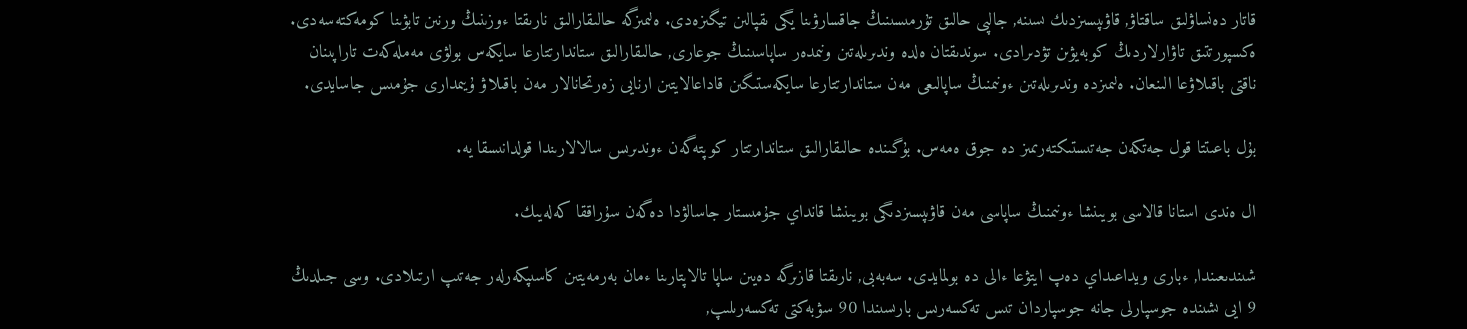قاتار دەنساۋلىق ساقتاۋ, قاۋىپسىزدىك ىسىنە, جالپى حالىق تۇرمىسىنىڭ جاقسارۋىنا يگى ىقپالىن تيگىزەدى. ەلىمىزگە حالىقارالىق نارىقتا ءوزىنىڭ ورنىن تابۋىنا كومەكتەسەدى. ەكسپورتتىق تاۋارلاردىڭ كوبەيۋىن تۋدىرادى. سوندىقتان ەلدە وندىرىلەتىن ونىمدەر ساپاسىنىڭ جوعارى, حالىقارالىق ستاندارتتارعا سايكەس بولۋى مەملەكەت تاراپىنان ناقتى باقىلاۋعا الىنعان. ەلىمىزدە وندىرىلەتىن ءونىمنىڭ ساپالىعى مەن ستاندارتتارعا سايكەستىگىن قاداعالايتىن ارنايى زەرتحانالار مەن باقىلاۋ ۇيىمدارى جۇمىس جاسايدى.

بۇل باعىتتا قول جەتكەن جەتىستىكتەرىمىز دە جوق ەمەس. بۇگىندە حالىقارالىق ستاندارتتار كوپتەگەن ءوندىرىس سالالارىندا قولدانىسقا يە.

ال ەندى استانا قالاسى بويىنشا ءونىمنىڭ ساپاسى مەن قاۋىپسىزدىگى بويىنشا قانداي جۇمىستار جاسالۋدا دەگەن سۇراققا كەلەيىك.

شىندىعىندا, ءبارى ويداعىداي دەپ ايتۋعا ءالى دە بولمايدى. سەبەبى, نارىقتا قازىرگە دەيىن ساپا تالاپتارىنا ءمان بەرمەيتىن كاسىپكەرلەر جەتىپ ارتىلادى. وسى جىلدىڭ 9 ايى ىشىندە جوسپارلى جانە جوسپاردان تىس تەكسەرىس بارىسىندا 90 سۋبەكتى تەكسەرىلىپ,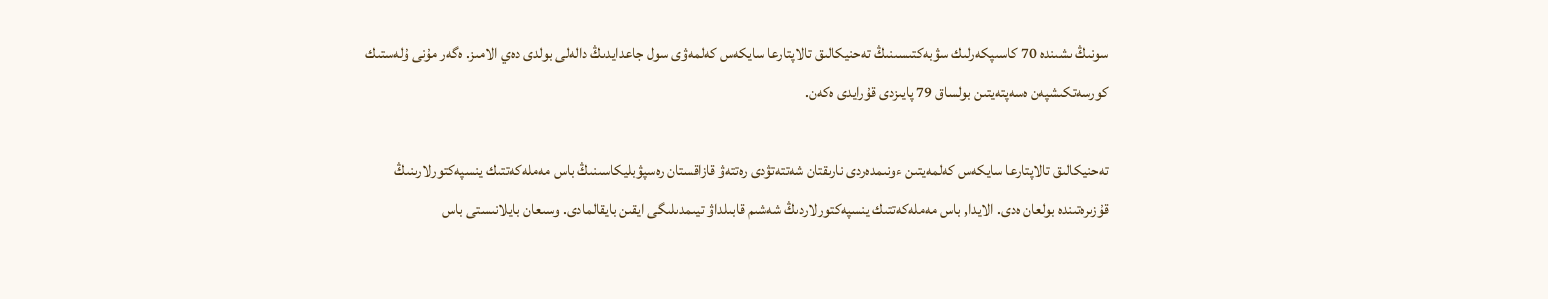سونىڭ ىشىندە 70 كاسىپكەرلىك سۋبەكتىسىنىڭ تەحنيكالىق تالاپتارعا سايكەس كەلمەۋى سول جاعدايدىڭ دالەلى بولدى دەي الامىز. ەگەر مۇنى ۇلەستىك كورسەتكىشپەن ەسەپتەيتىن بولساق 79 پايىزدى قۇرايدى ەكەن.

تەحنيكالىق تالاپتارعا سايكەس كەلمەيتىن ءونىمدەردى نارىقتان شەتتەتۋدى رەتتەۋ قازاقستان رەسپۋبليكاسىنىڭ باس مەملەكەتتىك ينسپەكتورلارىنىڭ قۇزىرەتىندە بولعان ەدى. الايدا, باس مەملەكەتتىك ينسپەكتورلاردىڭ شەشىم قابىلداۋ تيىمدىلىگى ايقىن بايقالمادى. وسىعان بايلانىستى باس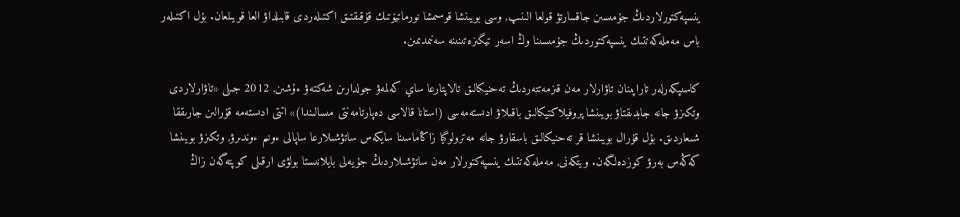ينسپەكتورلاردىڭ جۇمىسىن جاقسارتۋ قولعا الىنىپ, وسى بويىنشا قوسىمشا نورماتيۆتىك قۇقىقتىق اكتىلەردى قابىلداۋ العا قويىلعان. بۇل اكتىلەر باس مەملەكەتتىك ينسپەكتوردىڭ جۇمىسىنا وڭ اسەر تيگىزەتىنىنە سەنىمدىمىن.

كاسىپكەرلەر تاراپىنان تاۋارلار مەن قىزمەتتەردىڭ تەحنيكالىق تالاپتارعا ساي كەلمەۋ جولدارىن شەكتەۋ ءۇشىن, 2012 جىلى «تاۋارلاردى وتكىزۋ جانە جابدىقتاۋ بويىنشا پروفيلاكتيكالىق باقىلاۋ ادىستەمەسى (استانا قالاسى دەپارتامەنتى مىسالىندا)» اتتى ادىستەمە قۇرالىن جارىققا شىعاردىق. بۇل قۇرال بويىنشا قر تەحنيكالىق باسقارۋ جانە مەترولوگيا زاڭاماسىنا سايكەس ساتۋشىلارعا ساپالى ءونىم ءوندىرۋ, وتكىزۋ بويىنشا كەڭەس بەرۋ كوزدەلگەن. ويتكەنى, مەملەكەتتىك ينسپەكتورلار مەن ساتۋشىلاردىڭ جۇيەلى بايلانىستا بولۋى ارقىلى كوپتەگەن زاڭ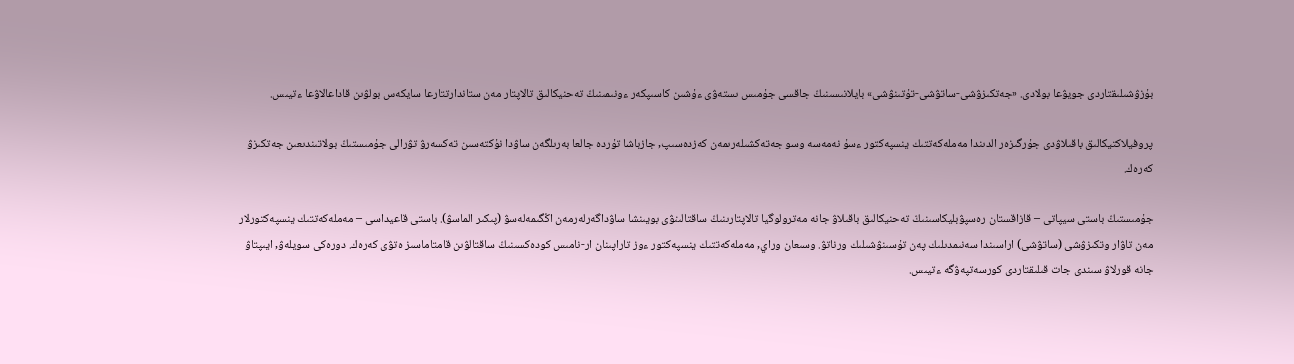بۇزۋشىلىقتاردى جويۋعا بولادى. «جەتكىزۋشى-ساتۋشى-تۇتىنۋشى» بايلانىسىنىڭ جاقسى جۇمىس ىستەۋى ءۇشىن كاسىپكەر ءونىمىنىڭ تەحنيكالىق تالاپتار مەن ستاندارتتارعا سايكەس بولۋىن قاداعالاۋعا ءتيىس.

پروفيلاكتيكالىق باقىلاۋدى جۇرگىزەر الدىندا مەملەكەتتىك ينسپەكتور ءسۇ نەمەسە وسو جەتەكشىلەرىمەن كەزدەسىپ, جازباشا تۇردە جالعا بەرىلگەن ساۋدا نۇكتەسىن تەكسەرۋ تۋرالى جۇمىستىڭ بولاتىندىعىن جەتكىزۋ كەرەك.

جۇمىستىڭ باستى سيپاتى – قازاقستان رەسپۋبليكاسىنىڭ تەحنيكالىق باقىلاۋ جانە مەترولوگيا تالاپتارىنىڭ ساقتالىنۋى بويىنشا ساۋداگەرلەرمەن اڭگىمەلەسۋ (پىكىر الماسۋ). باستى قاعيداسى – مەملەكەتتىك ينسپەكتورلار مەن تاۋار وتكىزۋشى (ساتۋشى) اراسىندا سەنىمدىلىك پەن تۇسىنۋشىلىك ورناتۋ. وسىعان وراي, مەملەكەتتىك ينسپەكتور ءوز تاراپىنان ار-نامىس كودەكسىنىڭ ساقتالۋىن قامتاماسىز ەتۋى كەرەك. دورەكى سويلەۋ, ايىپتاۋ جانە قورلاۋ سىندى جات قىلىقتاردى كورسەتپەۋگە ءتيىس.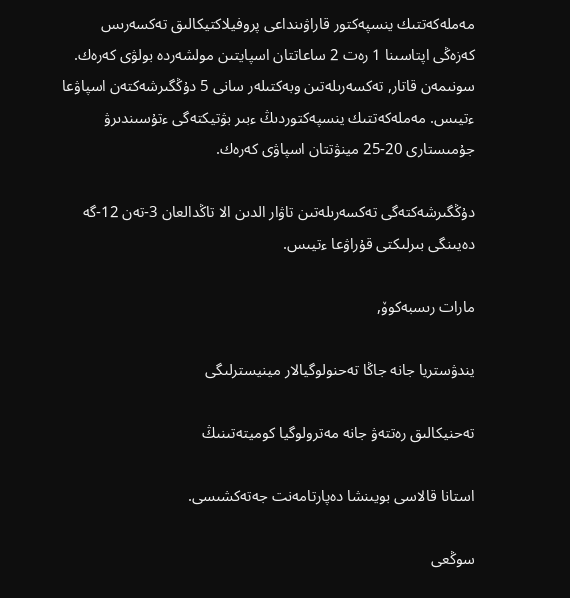مەملەكەتتىك ينسپەكتور قاراۋىنداعى پروفيلاكتيكالىق تەكسەرىس كەزەڭى اپتاسىنا 1 رەت 2 ساعاتتان اسپايتىن مولشەردە بولۋى كەرەك. سونىمەن قاتار, تەكسەرىلەتىن وبەكتىلەر سانى 5 دۇڭگىرشەكتەن اسپاۋعا ءتيىس. مەملەكەتتىك ينسپەكتوردىڭ ءبىر بۋتيكتەگى ءتۇسىندىرۋ جۇمىستارى 20-25 مينۋتتان اسپاۋى كەرەك.

دۇڭگىرشەكتەگى تەكسەرىلەتىن تاۋار الدىن الا تاڭدالعان 3-تەن 12-گە دەيىنگى بىرلىكتى قۇراۋعا ءتيىس.

مارات رىسبەكوۆ,

يندۋستريا جانە جاڭا تەحنولوگيالار مينيسترلىگى

تەحنيكالىق رەتتەۋ جانە مەترولوگيا كوميتەتىنىڭ

استانا قالاسى بويىنشا دەپارتامەنت جەتەكشىسى.

سوڭعى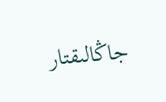جاڭالىقتار